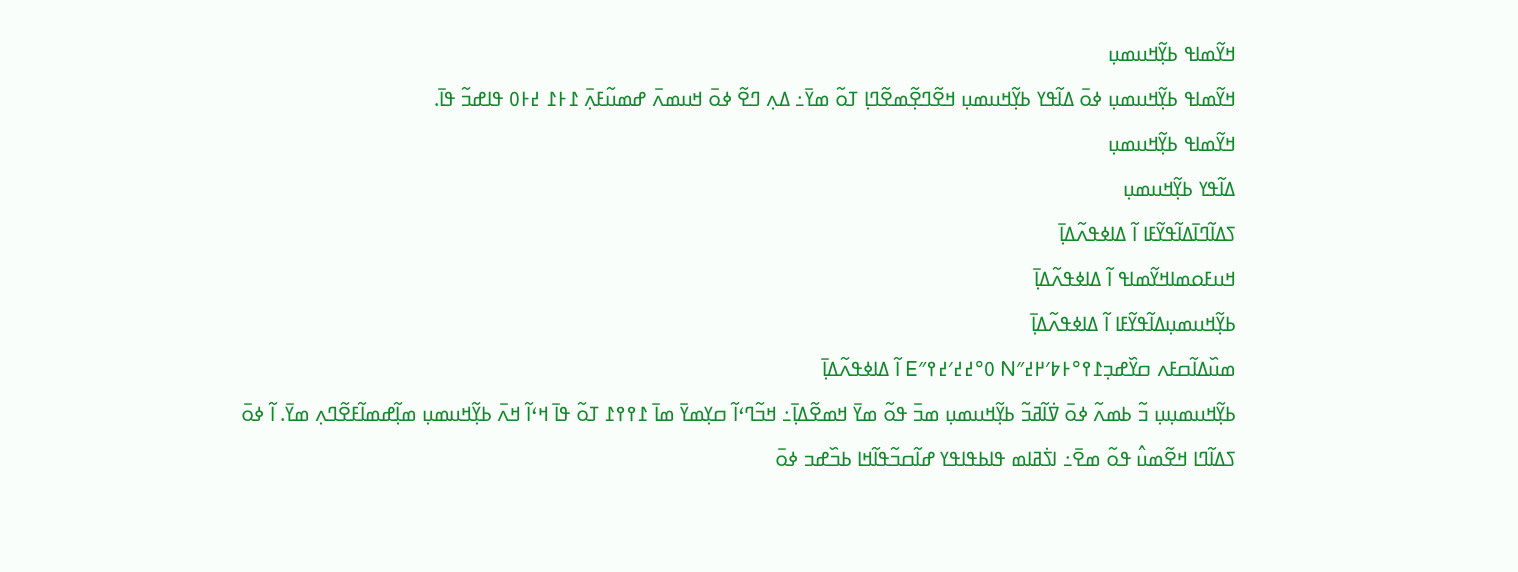ߞߌ߬ߘߊߟ ߕߌ߲߬ߞߎߘߎ߲
ߞߌ߬ߘߊߟ ߕߌ߲߬ߞߎߘߎ߲ ߦߋ߫ ߡߊ߬ߟߌ ߕߌ߲߬ߞߎߘߎ߲ ߞߐ߬ߣߐ߲߬ߘߐ߬ߣߊ߲ ߠߋ߬ ߘߌ߫߸ ߡߍ߲ ߣߐ߬ ߦߋ߫ ߞߎߘߍ߫ ߝߘߎ߬ߓߍ߲߫ ߁߅߁ ߄߅߀ ߟߊߝߏ߬ ߟߊ߫.
ߞߌ߬ߘߊߟ ߕߌ߲߬ߞߎߘߎ߲
ߡߊ߬ߟߌ ߕߌ߲߬ߞߎߘߎ߲
ߖߡߊ߬ߣߊ߫ߡߊ߬ߟߌ߬ߓߊ ߊ߬ ߡߊߦߟߍ߬ߡߊ߲߫
ߞߎߓߋߘߊߞߌ߬ߘߊߟ ߊ߬ ߡߊߦߟߍ߬ߡߊ߲߫
ߕߌ߲߬ߞߎߘߎ߲ߡߊ߬ߟߌ߬ߓߊ ߊ߬ ߡߊߦߟߍ߬ߡߊ߲߫
ߘߎ߰ߡߊ߬ߛߓߍ ߛߌ߰ߝߏ߲߁߉°߅߈′߂߄″N ߀°߄߄′߄߉″E ߊ߬ ߡߊߦߟߍ߬ߡߊ߲߫
ߕߌ߲߬ߞߎߘߎ߲ߎ߲ ߏ߬ ߕߘߍ߬ ߦߋ߫ ߜ߭ߊ߬ߥߏ߬ ߕߌ߲߬ߞߎߘߎ߲ ߘߏ߫ ߟߋ߬ ߘߌ߫ ߞߘߐ߬ߡߊ߲߫߸ ߞߏ߬ߣߵߊ߬ ߛߌ߲ߘߌ߫ ߘߊ߫ ߁߉߉߁ ߠߋ߬ ߟߊ߫ ߞߵߊ߬ ߞߍ߫ ߕߌ߲߬ߞߎߘߎ߲ ߘߊ߲߬ߝߘߊ߬ߓߐ߬ߣߍ߲ ߘߌ߫. ߊ߬ ߦߋ߫ ߖߡߊ߬ߣߊ ߞߐ߬ߘߎ߮ ߟߋ߬ ߘߐ߫߸ ߊߖ߭ߥߊߘ ߟߊߕߟߊߟߌ ߝߊ߬ߛߏ߬ߟߊ߬ߞߊ ߕߏ߰ߝߏ ߦߋ߫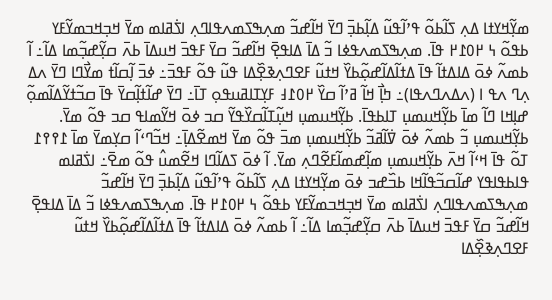ߘߌ߲߬ߞߌߙߊ ߡߍ߲ ߖߊ߬ߕߋ߬ ߟߴߊ߬ߟߎ߬ ߡߊ߲߬ߕߏ߲߫ ߣߌ߫ ߞߊ߬ߝߏ߬ ߘߍ߲ߒߖߘߍߟߊߣߍ߲ ߊߖ߭ߥߊߘ ߘߌ߫ ߞߏ߲ߞߏߘߌ߬ߓߌ ߕߟߋ߬ ߆ ߂߀߁߂ ߟߊ߫. ߘߍ߲ߒߖߘߍߟߦߊ ߏ߬ ߡߊ߫ ߡߊߟߐ߲߫ ߞߊ߬ߝߏ߬ ߛߌ߫ ߓߟߏ߫ ߞߎߡߊ߫ ߕߍ߫ ߛߌ߲߬ߝߏ߲߬ߘߊ ߡߊ߬߸ ߊ߬ ߕߘߍ߬ ߦߋ߫ ߡߊߡߙߊ߬ ߟߊ߫ ߡߙߊ߬ߡߊ߬ߝߋ߲߬ߕߌ߰ ߞߙߎ߬ ߓߐߣߍ߲ߢߐ߲߰ߡߊ ߟߎ߬ ߟߋ߬ ߓߟߏ߫߸ ߦߏ߫ ߊ߲߬ߛߊ߬ߙ ߘߌ߯ߣߊ ߣߌ߫ ߍߡ ߍ߲ߣ ߍߟ ߊ (ߍߡߍߣߍߟߊ)߸ ߤߊ߲߯ ߞߊ߬ ߥߴߊ߬ ߛߌ߰ ߂߀߁߃ ߓߌ߲ߠߊߥߎߟߋ߲ ߠߊ߫߸ ߣߌ߫ ߝߊ߬ߙߊ߲߬ߛߌ߫ ߟߊ߫ ߛߏ߬ߙߌ߬ߡߊ߬ߘߋ߲߬ ߝߊ߲ߞߊ ߣߊ߬ ߘߊ߫ ߕߌ߲߬ߞߎߘߎ߲ ߠߊߕߟߊ߫. ߕߌ߲߬ߞߎߘߎ߲ ߞߎ߲߬ߠߊ߬ߛߌ߰ߟߌ߬ ߛߏ ߦߋ߫ ߞߌ߬ߘߊߟ ߛߏ ߟߋ߬ ߘߌ߫. ߕߌ߲߬ߞߎߘߎ߲ ߏ߬ ߕߘߍ߬ ߦߋ߫ ߜ߭ߊ߬ߥߏ߬ ߕߌ߲߬ߞߎߘߎ߲ ߘߏ߫ ߟߋ߬ ߘߌ߫ ߞߘߐ߬ߡߊ߲߫߸ ߞߏ߬ߣߵߊ߬ ߛߌ߲ߘߌ߫ ߘߊ߫ ߁߉߉߁ ߠߋ߬ ߟߊ߫ ߞߵߊ߬ ߞߍ߫ ߕߌ߲߬ߞߎߘߎ߲ ߘߊ߲߬ߝߘߊ߬ߓߐ߬ߣߍ߲ ߘߌ߫. ߊ߬ ߦߋ߫ ߖߡߊ߬ߣߊ ߞߐ߬ߘߎ߮ ߟߋ߬ ߘߐ߫߸ ߊߖ߭ߥߊߘ ߟߊߕߟߊߟߌ ߝߊ߬ߛߏ߬ߟߊ߬ߞߊ ߕߏ߰ߝߏ ߦߋ߫ ߘߌ߲߬ߞߌߙߊ ߡߍ߲ ߖߊ߬ߕߋ߬ ߟߴߊ߬ߟߎ߬ ߡߊ߲߬ߕߏ߲߫ ߣߌ߫ ߞߊ߬ߝߏ߬ ߘߍ߲ߒߖߘߍߟߊߣߍ߲ ߊߖ߭ߥߊߘ ߘߌ߫ ߞߏ߲ߞߏߘߌ߬ߓߌ ߕߟߋ߬ ߆ ߂߀߁߂ ߟߊ߫. ߘߍ߲ߒߖߘߍߟߦߊ ߏ߬ ߡߊ߫ ߡߊߟߐ߲߫ ߞߊ߬ߝߏ߬ ߛߌ߫ ߓߟߏ߫ ߞߎߡߊ߫ ߕߍ߫ ߛߌ߲߬ߝߏ߲߬ߘߊ ߡߊ߬߸ ߊ߬ ߕߘߍ߬ ߦߋ߫ ߡߊߡߙߊ߬ ߟߊ߫ ߡߙߊ߬ߡߊ߬ߝߋ߲߬ߕߌ߰ ߞߙߎ߬ ߓߐߣߍ߲ߢߐ߲߰ߡߊ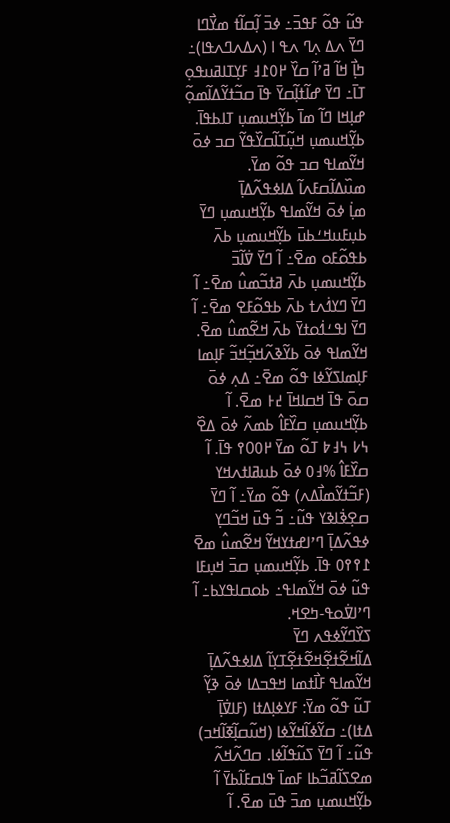ߟߎ߬ ߟߋ߬ ߓߟߏ߫߸ ߦߏ߫ ߊ߲߬ߛߊ߬ߙ ߘߌ߯ߣߊ ߣߌ߫ ߍߡ ߍ߲ߣ ߍߟ ߊ (ߍߡߍߣߍߟߊ)߸ ߤߊ߲߯ ߞߊ߬ ߥߴߊ߬ ߛߌ߰ ߂߀߁߃ ߓߌ߲ߠߊߥߎߟߋ߲ ߠߊ߫߸ ߣߌ߫ ߝߊ߬ߙߊ߲߬ߛߌ߫ ߟߊ߫ ߛߏ߬ߙߌ߬ߡߊ߬ߘߋ߲߬ ߝߊ߲ߞߊ ߣߊ߬ ߘߊ߫ ߕߌ߲߬ߞߎߘߎ߲ ߠߊߕߟߊ߫. ߕߌ߲߬ߞߎߘߎ߲ ߞߎ߲߬ߠߊ߬ߛߌ߰ߟߌ߬ ߛߏ ߦߋ߫ ߞߌ߬ߘߊߟ ߛߏ ߟߋ߬ ߘߌ߫.
ߘߎ߰ߡߊ߬ߛߓߍߊ߬ ߡߊߦߟߍ߬ߡߊ߲߫
ߘߊ߲߭ ߦߋ߫ ߞߌ߬ߘߊߟ ߕߌ߲߬ߞߎߘߎ߲ ߣߌ߫ ߕߎ߲ߓߎߞߑߕߎ߫ ߕߌ߲߬ߞߎߘߎ߲ ߕߍ߫ ߕߟߋ߬ߓߋ ߘߐ߫߸ ߊ߬ ߣߌ߫ ߜ߭ߊ߬ߏ߫ ߕߌ߲߬ߞߎߘߎ߲ ߕߍ߫ ߥߙߏ߬ߘߎ߮ ߘߐ߫߸ ߊ߬ ߣߌ߫ ߣߌߗ߭ߍߙ ߕߍ߫ ߕߟߋ߬ߓߐ ߘߐ߫߸ ߊ߬ ߣߌ߫ ߊߟߑߗ߭ߋߙߌ߫ ߕߍ߫ ߞߐ߬ߘߎ߮ ߘߐ߫. ߞߌ߬ߘߊߟ ߦߋ߫ ߕߌ߬ߢߍ߬ߞߏ߲߬ߞߏ߬ ߓߊ߲ߘߊ ߓߊ߲ߘߊߖߌ߬ߦߊ ߟߋ߬ ߘߐ߫߸ ߡߍ߲ ߦߋ߫ ߛߋ߫ ߟߊ߫ ߞߛߊߞߊ߫ ߄߅ ߘߐ߫. ߊ߬ ߕߌ߲߬ߞߎߘߎ߲ ߛߌ߰ߓߊ߮ ߕߘߍ߬ ߦߋ߫ ߡߐ߰ ߆߇ ߆߃߈ ߠߋ߬ ߘߌ߫ ߂߀0߉ ߟߊ߫. ߊ߬ ߛߌ߰ߓߊ߮ %߃߀ ߦߋ߫ ߕߎߥߊߙߍߞߌ (ߓߏ߬ߙߌ߬ߘߊ߯ߡߍ) ߟߋ߬ ߘߌ߫߸ ߊ߬ ߣߌ߫ ߛߐ߲ߢ߭ߊߢߌ ߟߎ߬߸ ߏ߬ ߟߎ߫ ߞߏ߬ߣߌ߲ ߦߟߍ߬ߡߊ߲߫ ߣߴߊߝߙߌߞߌ߬ ߞߐ߬ߘߎ߮ ߘߐ߫ ߁߉߉߀ ߟߊ߫. ߕߌ߲߬ߞߎߘߎ߲ ߛߏ߫ ߞߎ߲ߓߊ ߟߎ߬ ߦߋ߫ ߞߌ߬ߘߊߟ߸ ߕߋߛߊߟߌߕ߸ ߊ߬ ߣߴߊߜ߭ߋߟ-ߤߐߞ.
ߖߌ߰ߣߌ߬ߦߟߍ ߣߌ߫ ߡߊ߬ߞߐ߬ߙߐ߲߬ߞߐ߬ߙߐ߲߬ߠߌ߲ߊ߬ ߡߊߦߟߍ߬ߡߊ߲߫
ߞߌ߬ߘߊߟ ߓߊ߯ߙߘߊ ߞߟߏߡߊ ߦߋ߫ ߢߌ߲߬ ߠߎ߬ ߟߋ߬ ߘߌ߫: ߓߌߦߊ߲ߡߙߊ (ߓߊߜ߭ߊ߲߫ ߡߙߊ)߸ ߛߌ߬ߦߊ߬ߞߌ߬ߦߊ (ߞߎ߬ߛߊ߲߬ߧߊ߬ߞߏ) ߟߎ߬߸ ߊ߬ ߣߌ߫ ߖߎ߬ߟߊ߬ߦߊ. ߛߣߍ߬ߞߍ߬ ߘߐߖߊ߬ߥߏ߬ߕߊ ߓߘߊ߫ ߟߊߛߓߊ߬ߕߌ߫ ߊ߬ ߕߌ߲߬ߞߎߘߎ߲ ߘߏ߫ ߟߎ߫ ߘߐ߫. ߊ߬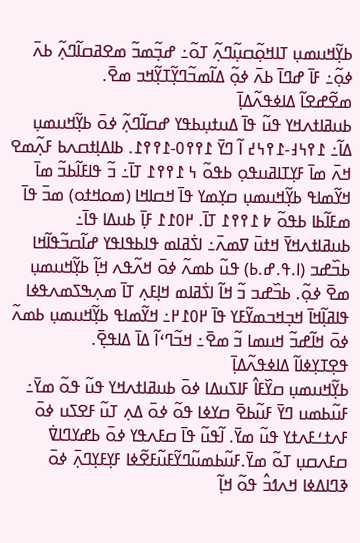ߕߌ߲߬ߞߎߘߎ߲ ߠߊߞߋ߲߬ߛߎ߲߬ߣߍ߲߬ ߠߋ߬߸ ߝߏ߲߬ߘߏ߬ ߘߐߥߛߊ߬ߣߍ߲߬ ߕߍ߫ ߦߋ߲߬߸ ߓߊ߫ ߝߣߊ߫ ߕߍ߫ ߦߋ߲߬ ߡߊ߬ߘߏ߬ߣߌ߲߬ߠߌ߲߬ߞߏ ߘߐ߫.
ߘߐ߬ߝߐߊ߬ ߡߊߦߟߍ߬ߡߊ߲߫
ߕߎߥߊߙߍߞߌ ߟߎ߬ ߟߊ߫ ߡߎߙߎ߲ߕߟߌ ߝߛߊ߬ߣߍ߲߬ ߦߋ߫ ߕߌ߲߬ߞߎߘߎ߲ ߡߊ߬߸ ߁߉߆߃-߁߉߆߄ ߊ߬ ߣߌ߫ ߁߉߉߀-߁߉߉߁. ߕߊߡߊ߲ߙߛߍߕ ߓߍ߲߬ߘߐ ߞߍ߫ ߘߊ߫ ߓߌ߲ߠߊߥߎߟߋ߲ ߕߟߋ߬ ߆ ߁߉߉߁ ߠߊ߫߸ ߏ߬ ߟߊߓߊ߬ߕߏ߬ ߘߊ߫ ߞߌ߬ߘߊߟ ߕߌ߲߬ߞߎߘߎ߲ ߛߌ߲ߘߌ ߟߊ߫ ߞߛߊߞߊ (ߘߋߞߙߋ) ߘߏ߫ ߟߊ߫ ߘߓߊ߬ߕߊ ߕߟߋ߬ ߈ ߁߉߉߁ ߠߊ߫. ߂߀߁߁ ߓߊ߲߫ ߕߎߡߊ ߟߊ߫߸ ߕߎߥߊߙߍߞߌ߫ ߞߙߎ߫ ߜߘߍ߫߸ ߊߖ߭ߥߊߘ ߟߊߕߟߊߟߌ ߝߊ߬ߛߏ߬ߟߊ߬ߞߊ ߕߏ߰ߝߏ (ߊ.ߟ.ߝ.ߕ) ߟߎ߬ ߕߘߍ߬ ߦߋ߫ ߞߍ߬ߟߍ ߞߊ߲߬ ߕߌ߲߬ߞߎߘߎ߲ ߘߐ߫ ߦߋ߲߬. ߕߏ߰ߝߏ ߏ߬ ߞߊ߬ ߊߖ߭ߥߊߘ ߞߊ߲ߓߍ߲ ߠߊ߫ ߘߍ߲ߒߖߘߍߟߦߊ ߟߊߥߊ߲߬ߞߊ߫ ߞߏ߲ߞߏߘߌ߬ߓߌ ߟߊ߫ ߂߀߁߂߸ ߞߌ߬ߘߊߟ ߕߌ߲߬ߞߎߘߎ߲ ߕߘߍ߬ ߦߋ߫ ߞߊ߬ߝߏ߬ ߞߎߘߊ ߏ߬ ߘߐ߫߸ ߞߏ߬ߣߵߊ߬ ߡߊ߫ ߡߊߟߐ߲߫.
ߟߐ߲ߠߌ߲ߦߊߊ߬ ߡߊߦߟߍ߬ߡߊ߲߫
ߕߌ߲߬ߞߎߘߎ߲ ߛߌ߰ߓߊ߮ ߓߊߖߎߡߊ ߦߋ߫ ߕߎߥߊߙߍߞߌ ߟߎ߬ ߟߋ߬ ߘߌ߫߸ ߓߎ߬ߕߘߎ ߣߌ߫ ߓߎ߬ߕߐ߫ ߛߌߦߊ ߟߋ߬ ߦߋ߫ ߡߍ߲ ߠߎ߬ ߓߐߖߎ ߦߋ߫ ߓߍߙߑߓߍߙߌ ߟߎ߬ ߘߌ߫. ߊ߬ߟߎ߬ ߟߊ߫ ߛߓߍߟߌ ߦߋ߫ ߕߝߌߣߊߜ߭ ߛߓߍߛߎ߲ ߠߋ߬ ߘߌ߫.ߓߎ߬ߕߘߎ߬ߣߌ߬ߓߎ߬ߓߐ߬ߦߊ ߓߌ߲ߓߌ߲ߣߍ߲߫ ߦߋ߫ ߢߣߊߡߦߊ ߞߍߗߏ߮ ߟߋ߬ ߞߊ߲߬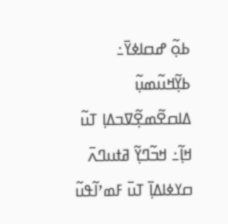ߕߋ߲߬ ߝߛߊߦߌ߫߸ ߕߌ߲߬ߞߎ߬ߘߎ߲߬ ߡߊߛߐ߬ߘߐ߲߬ߜߏߡߊ߲ ߠߎ߬ ߞߊ߲߬߸ ߞߏ߬ߣߌ߲߬ ߥߙߎߣߍ߫ ߛߌߦߊߡߊ߲߫ ߠߎ߫ ߓߘߴߊ߬ߟߎ߬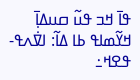ߟߊ߫ ߞߏ ߟߎ߬ ߛߎߡߊ߲߫ ߞߌ߬ߘߊߟ ߕߊ ߡߊ߬: ߊߜ߭ߍߟ-ߟߐߞ߸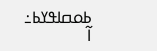ߕߋߛߊߟߌߕ߸ ߊ߬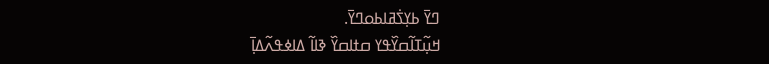ߣߌ߫ ߕߌ߲ߖ߭ߥߊߕߋߣߌ߫.
ߞߎ߲߬ߠߊ߬ߛߌ߰ߟߌ ߛߙߊߛߌ߰ ߢߊߊ߬ ߡߊߦߟߍ߬ߡߊ߲߫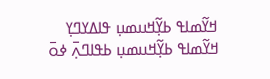ߞߌ߬ߘߊߟ ߕߌ߲߬ߞߎߘߎ߲ ߟߊߡߌߣߌ߲
ߞߌ߬ߘߊߟ ߕߌ߲߬ߞߎߘߎ߲ ߕߟߊߣߍ߲߫ ߦߋ߫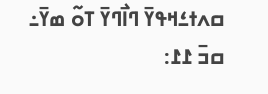ߛߍߙߑߞߟߌ߫ ߣߊ߯ߣߌ߫ ߠߋ߬ ߘߌ߫߸ ߛߏ߫ ߁߁: